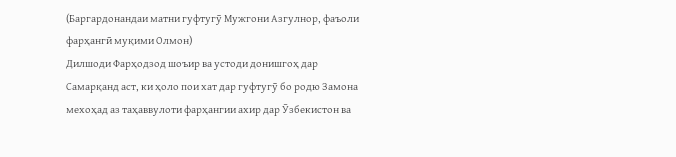(Баргардонандаи матни гуфтугӯ Мужгони Азгулнор, фаъоли фарҳангӣ муқими Олмон)
Дилшоди Фарҳодзод шоъир ва устоди донишгоҳ дар Самарқанд аст, ки ҳоло пои хат дар гуфтугӯ бо родю Замона мехоҳад аз таҳаввулоти фарҳангии ахир дар Ӯзбекистон ва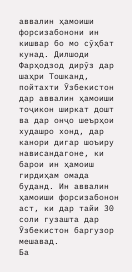аввалин ҳамоиши форсизабонони ин кишвар бо мо сӯҳбат кунад. Дилшоди Фарҳодзод дирӯз дар шаҳри Тошканд, пойтахти Ӯзбекистон дар аввалин ҳамоиши тоҷикон ширкат дошт ва дар онҷо шеърҳои худашро хонд, дар канори дигар шоъиру нависандагоне, ки барои ин ҳамоиш гирдиҳам омада буданд. Ин аввалин ҳамоиши форсизабонон аст, ки дар тайи 30 соли гузашта дар Ӯзбекистон баргузор мешавад.
Ба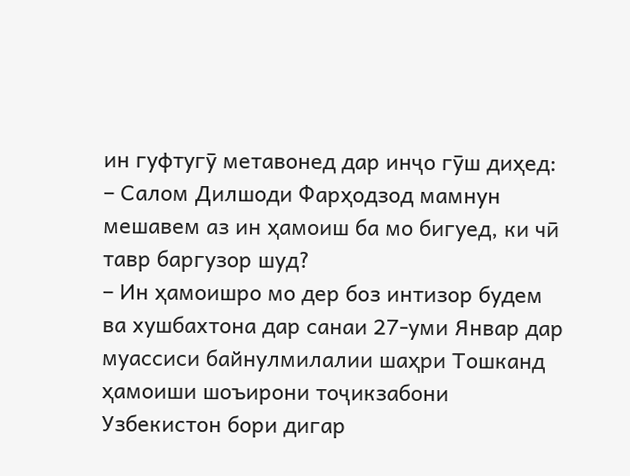ин гуфтугӯ метавонед дар инҷо гӯш диҳед:
– Салом Дилшоди Фарҳодзод мамнун мешавем аз ин ҳамоиш ба мо бигуед, ки чӣ тавр баргузор шуд?
– Ин ҳамоишро мо дер боз интизор будем ва хушбахтона дар санаи 27-уми Январ дар муассиси байнулмилалии шаҳри Тошканд ҳамоиши шоъирони тоҷикзабони Узбекистон бори дигар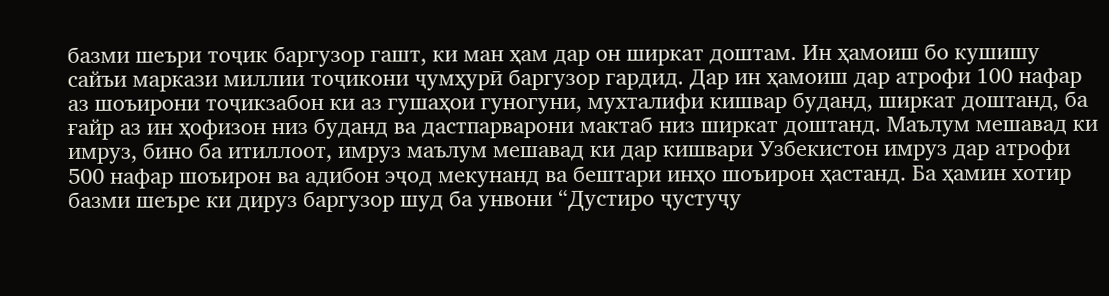базми шеъри тоҷик баргузор гашт, ки ман ҳам дар он ширкат доштам. Ин ҳамоиш бо кушишу сайъи маркази миллии тоҷикони ҷумҳурӣ баргузор гардид. Дар ин ҳамоиш дар атрофи 100 нафар аз шоъирони тоҷикзабон ки аз гушаҳои гуногуни, мухталифи кишвар буданд, ширкат доштанд, ба ғайр аз ин ҳофизон низ буданд ва дастпарварони мактаб низ ширкат доштанд. Маълум мешавад ки имруз, бино ба итиллоот, имруз маълум мешавад ки дар кишвари Узбекистон имруз дар атрофи 500 нафар шоъирон ва адибон эҷод мекунанд ва бештари инҳо шоъирон ҳастанд. Ба ҳамин хотир базми шеъре ки дируз баргузор шуд ба унвони “Дустиро ҷустуҷу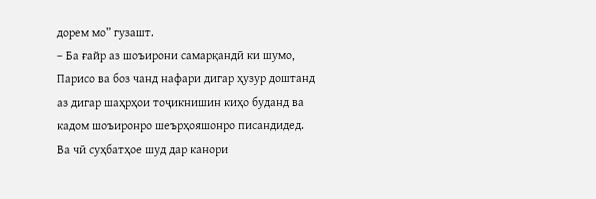дорем мо” гузашт.
– Ба ғайр аз шоъирони самарқандӣ ки шумо, Парисо ва боз чанд нафари дигар ҳузур доштанд аз дигар шаҳрҳои тоҷикнишин киҳо буданд ва кадом шоъиронро шеърҳояшонро писандидед. Ва чӣ суҳбатҳое шуд дар канори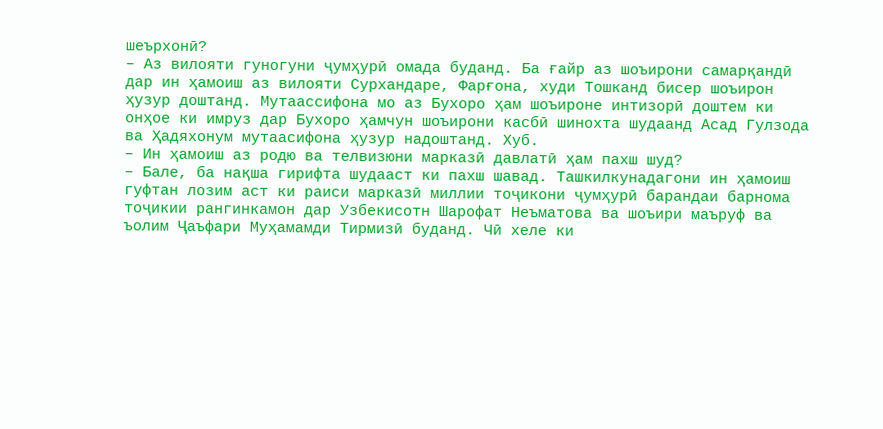шеърхонӣ?
– Аз вилояти гуногуни ҷумҳурӣ омада буданд. Ба ғайр аз шоъирони самарқандӣ дар ин ҳамоиш аз вилояти Сурхандаре, Фарғона, худи Тошканд бисер шоъирон ҳузур доштанд. Мутаассифона мо аз Бухоро ҳам шоъироне интизорӣ доштем ки онҳое ки имруз дар Бухоро ҳамчун шоъирони касбӣ шинохта шудаанд Асад Гулзода ва Ҳадяхонум мутаасифона ҳузур надоштанд. Хуб.
– Ин ҳамоиш аз родю ва телвизюни марказӣ давлатӣ ҳам пахш шуд?
– Бале, ба нақша гирифта шудааст ки пахш шавад. Ташкилкунадагони ин ҳамоиш гуфтан лозим аст ки раиси марказӣ миллии тоҷикони ҷумҳурӣ барандаи барнома тоҷикии рангинкамон дар Узбекисотн Шарофат Неъматова ва шоъири маъруф ва ъолим Ҷаъфари Муҳамамди Тирмизӣ буданд. Чӣ хеле ки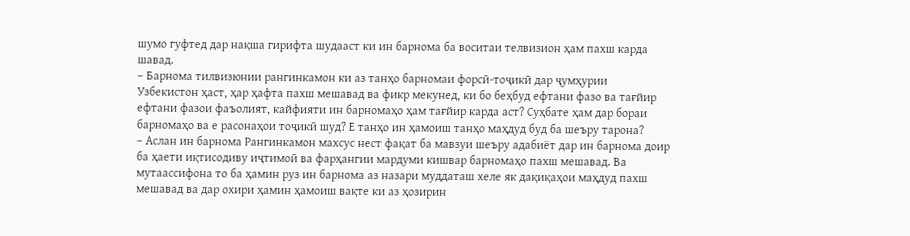шумо гуфтед дар нақша гирифта шудааст ки ин барнома ба воситаи телвизион ҳам пахш карда шавад.
– Барнома тилвизюнии рангинкамон ки аз танҳо барномаи форсӣ-тоҷикӣ дар ҷумҳурии Узбекистон ҳаст, ҳар ҳафта пахш мешавад ва фикр мекунед, ки бо беҳбуд ефтани фазо ва тағйир ефтани фазои фаъолият, кайфияти ин барномаҳо ҳам тағйир карда аст? Суҳбате ҳам дар бораи барномаҳо ва е расонаҳои тоҷикӣ шуд? Е танҳо ин ҳамоиш танҳо маҳдуд буд ба шеъру тарона?
– Аслан ин барнома Рангинкамон махсус нест фақат ба мавзуи шеъру адабиёт дар ин барнома доир ба ҳаети иқтисодиву иҷтимоӣ ва фарҳангии мардуми кишвар барномаҳо пахш мешавад. Ва мутаассифона то ба ҳамин руз ин барнома аз назари муддаташ хеле як дақиқаҳои маҳдуд пахш мешавад ва дар охири ҳамин ҳамоиш вақте ки аз ҳозирин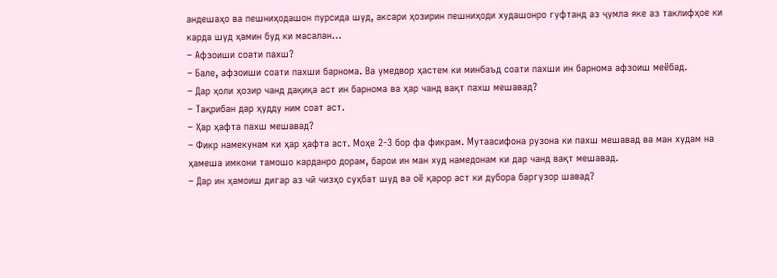андешаҳо ва пешниҳодашон пурсида шуд, аксари ҳозирин пешниҳоди худашонро гуфтанд аз ҷумла яке аз таклифҳое ки карда шуд ҳамин буд ки масалан…
– Афзоиши соати пахш?
– Бале, афзоиши соати пахши барнома. Ва умедвор ҳастем ки минбаъд соати пахши ин барнома афзоиш меёбад.
– Дар ҳоли ҳозир чанд дақиқа аст ин барнома ва ҳар чанд вақт пахш мешавад?
– Тақрибан дар ҳудду ним соат аст.
– Ҳар ҳафта пахш мешавад?
– Фикр намекунам ки ҳар ҳафта аст. Моҳе 2-3 бор фа фикрам. Мутаасифона рузона ки пахш мешавад ва ман худам на ҳамеша имкони тамошо карданро дорам, барои ин ман худ намедонам ки дар чанд вақт мешавад.
– Дар ин ҳамоиш дигар аз чӣ чизҳо суҳбат шуд ва оё қарор аст ки дубора баргузор шавад?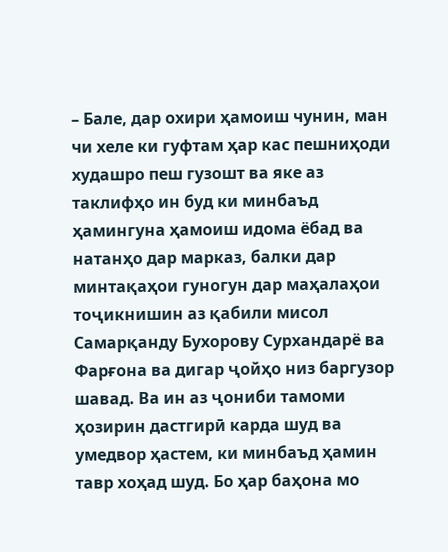– Бале, дар охири ҳамоиш чунин, ман чи хеле ки гуфтам ҳар кас пешниҳоди худашро пеш гузошт ва яке аз таклифҳо ин буд ки минбаъд ҳамингуна ҳамоиш идома ёбад ва натанҳо дар марказ, балки дар минтақаҳои гуногун дар маҳалаҳои тоҷикнишин аз қабили мисол Самарқанду Бухорову Сурхандарё ва Фарғона ва дигар ҷойҳо низ баргузор шавад. Ва ин аз ҷониби тамоми ҳозирин дастгирӣ карда шуд ва умедвор ҳастем, ки минбаъд ҳамин тавр хоҳад шуд. Бо ҳар баҳона мо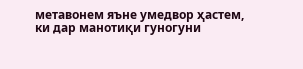метавонем яъне умедвор ҳастем, ки дар манотиқи гуногуни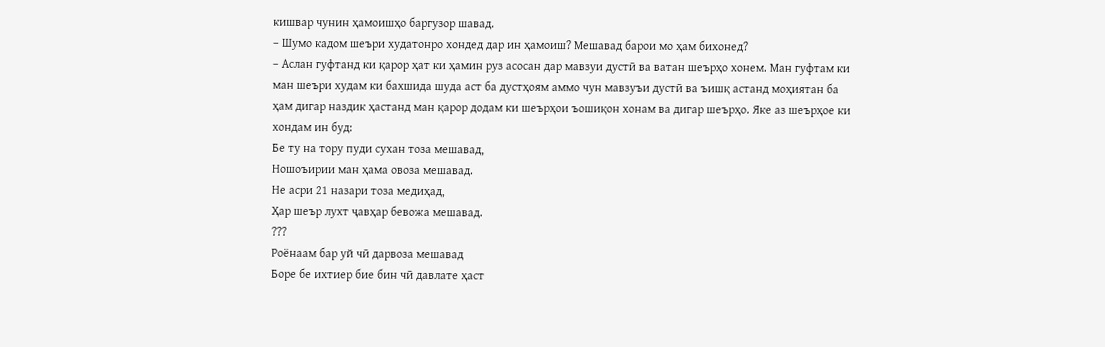кишвар чунин ҳамоишҳо баргузор шавад.
– Шумо кадом шеъри худатонро хондед дар ин ҳамоиш? Мешавад барои мо ҳам бихонед?
– Аслан гуфтанд ки қарор ҳат ки ҳамин руз асосан дар мавзуи дустӣ ва ватан шеърҳо хонем. Ман гуфтам ки ман шеъри худам ки бахшида шуда аст ба дустҳоям аммо чун мавзуъи дустӣ ва ъишқ астанд моҳиятан ба ҳам дигар наздик ҳастанд ман қарор додам ки шеърҳои ъошиқон хонам ва дигар шеърҳо. Яке аз шеърҳое ки хондам ин буд:
Бе ту на тору пуди сухан тоза мешавад,
Ношоъирии ман ҳама овоза мешавад.
Не асри 21 назари тоза медиҳад,
Ҳар шеър лухт ҷавҳар бевожа мешавад.
???
Роёнаам бар уй чӣ дарвоза мешавад
Боре бе ихтиер бие бин чӣ давлате ҳаст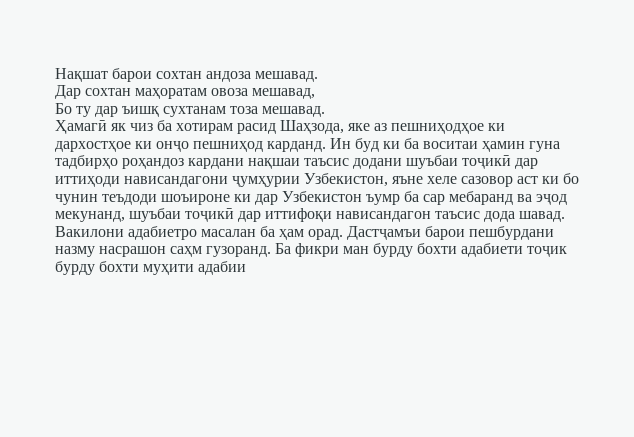Нақшат барои сохтан андоза мешавад.
Дар сохтан маҳоратам овоза мешавад,
Бо ту дар ъишқ сухтанам тоза мешавад.
Ҳамагӣ як чиз ба хотирам расид Шаҳзода, яке аз пешниҳодҳое ки дархостҳое ки онҷо пешниҳод карданд. Ин буд ки ба воситаи ҳамин гуна тадбирҳо роҳандоз кардани нақшаи таъсис додани шуъбаи тоҷикӣ дар иттиҳоди нависандагони ҷумҳурии Узбекистон, яъне хеле сазовор аст ки бо чунин теъдоди шоъироне ки дар Узбекистон ъумр ба сар мебаранд ва эҷод мекунанд, шуъбаи тоҷикӣ дар иттифоқи нависандагон таъсис дода шавад. Вакилони адабиетро масалан ба ҳам орад. Дастҷамъи барои пешбурдани назму насрашон саҳм гузоранд. Ба фикри ман бурду бохти адабиети тоҷик бурду бохти муҳити адабии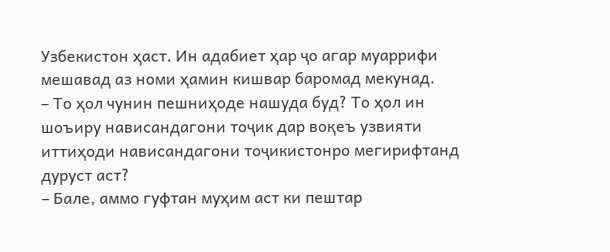Узбекистон ҳаст. Ин адабиет ҳар ҷо агар муаррифи мешавад аз номи ҳамин кишвар баромад мекунад.
– То ҳол чунин пешниҳоде нашуда буд? То ҳол ин шоъиру нависандагони тоҷик дар воқеъ узвияти иттиҳоди нависандагони тоҷикистонро мегирифтанд дуруст аст?
– Бале, аммо гуфтан муҳим аст ки пештар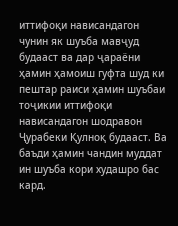иттифоқи нависандагон чунин як шуъба мавҷуд будааст ва дар ҷараёни ҳамин ҳамоиш гуфта шуд ки пештар раиси ҳамин шуъбаи тоҷикии иттифоқи нависандагон шодравон Ҷурабеки Қулноқ будааст. Ва баъди ҳамин чандин муддат ин шуъба кори худашро бас кард.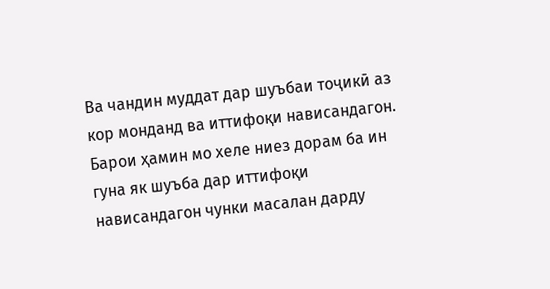Ва чандин муддат дар шуъбаи тоҷикӣ аз кор монданд ва иттифоқи нависандагон. Барои ҳамин мо хеле ниез дорам ба ин гуна як шуъба дар иттифоқи нависандагон чунки масалан дарду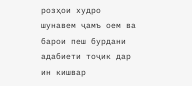розҳои худро шунавем ҷамъ оем ва барои пеш бурдани адабиети тоҷик дар ин кишвар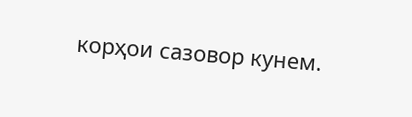корҳои сазовор кунем.